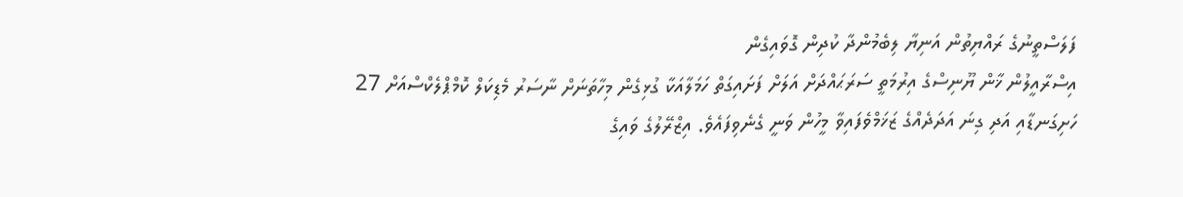ފަލަސްތީނުގެ ރައްޔިތުން އަނިޔާ ލިބެމުންދާ ކުދިން ގޮވައިގެން
އިސްރާއީލުން ޚާން ޔޫނިސްގެ އިރުމަތީ ސަރަޙައްދަށް އަލަށް ފަށައިގަތް ހަމަލާއަކާ ގުޅިގެން މިހާތަނަށް ނާސަރު މެޑިކަލް ކޮމްޕްލެކްސްއަށް 27 ހަށިގަނޑާއި އަދި ގިނަ އަދަދެއްގެ ޒަޚަމްވެފައިވާ މީހުން ވަނީ ގެނެވިފައެވެ. އިޒްރޭލުގެ ވައިގެ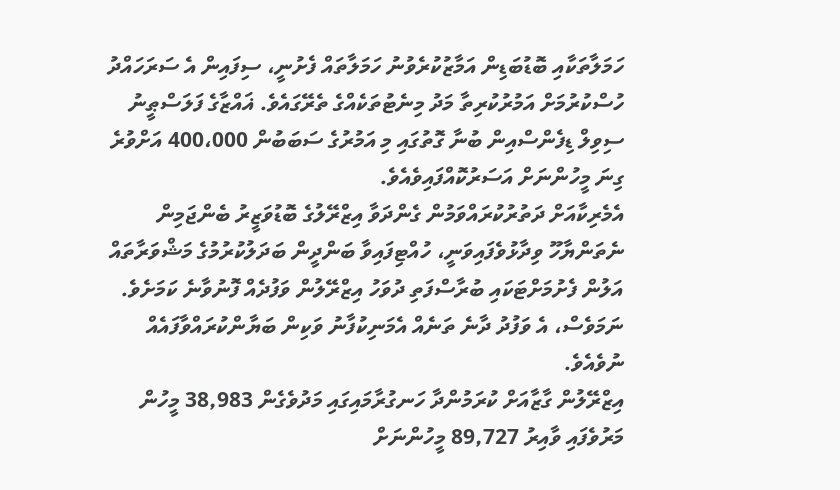ހަމަލާތަކާއި ބޮޑުބަޑިން އަމާޒުކުރެވުނު ހަމަލާތައް ފެށުނީ، ސިފައިން އެ ސަރަހައްދު ހުސްކުރުމަށް އަމުރުކުރިތާ މަދު މިނެޓުތަކެއްގެ ތެރޭގައެވެ. ޣައްޒާގެ ފަލަސްޠީނު ސިވިލް ޑިފެންސްއިން ބުނާ ގޮތުގައި މި އަމުރުގެ ސަބަބުން 400،000 އަށްވުރެ ގިނަ މީހުންނަށް އަސަރުކޮއްފައިވެއެވެ.
އެމެރިކާއަށް ދަތުރުކުރައްވަމުން ގެންދަވާ އިޒްރޭލުގެ ބޮޑުވަޒީރު ބެންޖަމިން ނެތަންޔާހޫ ވިދާޅުވެފައިވަނީ، ހުއްޓިފައިވާ ބަންދީން ބަދަލުކުރުމުގެ މަޝްވަރާތައް އަލުން ފެށުމަށްޓަކައި ބުރާސްފަތި ދުވަހު އިޒްރޭލުން ވަފުދެއް ފޮނުވާނެ ކަމަށެވެ. ނަމަވެސް، އެ ވަފުދު ދާނެ ތަނެއް އެމަނިކުފާނު ވަކިން ބަޔާންކުރައްވާފައެއް ނުވެއެވެ.
އިޒްރޭލުން ގާޒާއަށް ކުރަމުންދާ ހަނގުރާމައިގައި މަދުވެގެން 38,983 މީހުން މަރުވެފައި ވާއިރު 89,727 މީހުންނަށް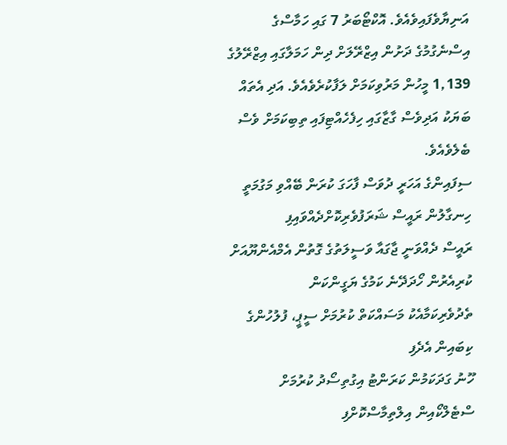އަނިޔާވެފައިވެއެވެ. އޮކްޓޯބަރު 7 ގައި ހަމާސްގެ އިސްނެގުމުގެ ދަށުން އިޒްރޭލަށް ދިން ހަމަލާގައި އިޒްރޭލުގެ 1,139 މީހުން މަރުވިކަމަށް ލަފާކުރެވެއެވެ. އަދި އެތައް ބަޔަކު އަދިވެސް ގާޒާގައި ހިފެހެއްޓިފައި ތިބިކަމަށް ވެސް ބެލެވެއެވެ.
ސިފައިންގެ އަހަރީ ދުވަސް ފާހަގަ ކުރަން ބޭއްވި މަގުމަތީ ހިނގާލުން ރައީސް ޝަރަފުވެރިކޮށްދެއްވައިފި
ރައީސް ދެއްވަނީ ޖާގައާ ވަސީލަތުގެ ގޮތުން އެމްއެންޔޫއަށް ކުރިއެރުން ހޯދަދޭނެ ކަމުގެ ޔަގީންކަން
ތެދުވެރިކަމާއެކު މަސައްކަތް ކުރުމަށް ސީޕީ، ފުލުހުންގެ ކިބައިން އެދެފި
ހޫނު ގަދަކަމުން ކަރަންޓު އިގުތިސޯދު ކުރުމަށް ސްޓެލްކޯއިން އިލްތިމާސްކޮށްފި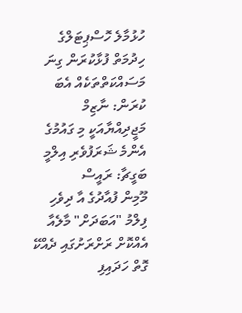ހުޅުމާލެ ހޮސްޕިޓަލްގެ ހިދުމަތް ފުޅާކުރަން ގިނަ މަސައްކަތްތަކެއް އެބަ ކުރަން: ނާޒިމް
މަޖީދިއްޔާއަކީ މި ގައުމުގެ އެންމެ ޝަރަފުވެރި އިލްމީ ބަގީޗާ: ރައީސް
މޫމިން ފުއާދުގެ އާ ދިވެހި ފިލްމު "އަބަދަށް" މާލެއާ އެއްކޮށް ރަށްރަށުގައި ދެއްކޭ ގޮތް ހަދައިފި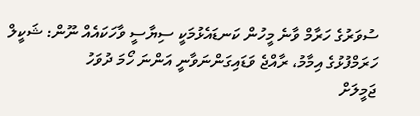ސުވަރުގެ ހަރާމް ވާނެ މީހުން ކަނޑައެޅުމަކީ ސިޔާސީ ވާހަކައެއް ނޫން: ޝަކީލް
ހަރަމްފުޅުގެ އިމާމު، ރާއްޖެ ވަޑައިގަންނަވާނީ އަންނަ ހޯމަ ދުވަހު
ޖަމީލަށް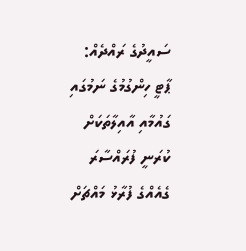ސައީދުގެ ރައްދެއް: ޕާޓީ ހިންގުމުގެ ނަމުގައި ގައުމާއި އާއިލާތަކަށް ކުރަނީ ފުރައްސާރަ
ގެއެއްގެ ފުރާޅު މައްޗަށް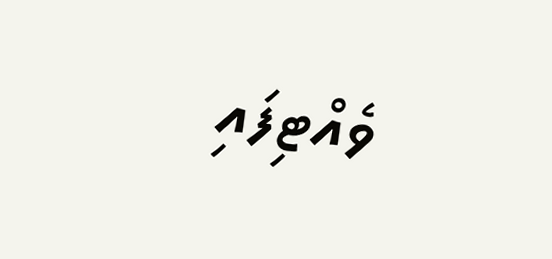ވެއްޓިފައި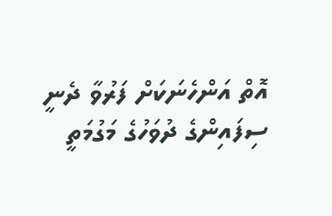އޮތް އަންހެނަކަށް ފަރުވާ ދެނީ
ސިފައިންގެ ދުވަހުގެ މަގުމަތީ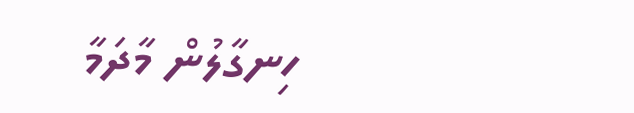ހިނގާލުން މާދަމާ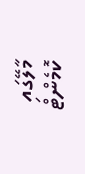މާލޭގައި
ކޮމެންޓް